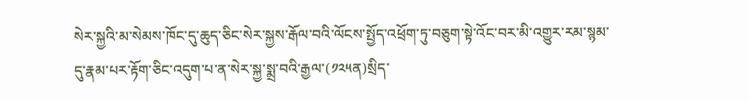སེར་སྐྱའི་མ་སེམས་ཁོང་དུ་ཆུད་ཅིང་སེར་སྐྱས་རྒོལ་བའི་ལོངས་སྤྱོད་འཕྲོག་ཏུ་བཅུག་སྟེ་འོང་བར་མི་འགྱུར་རམ་སྙམ་དུ་རྣམ་པར་རྟོག་ཅིང་འདུག་པ་ན་སེར་སྐྱ་སྨྲ་བའི་རྒྱལ་(༡༢༥ན)སྲིད་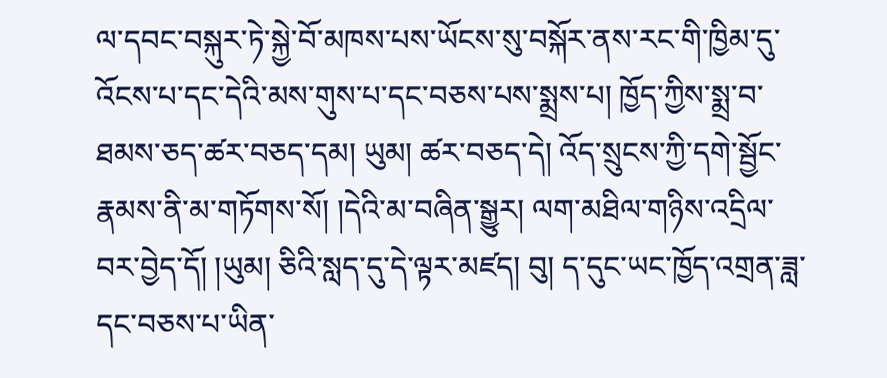ལ་དབང་བསྐུར་ཏེ་སྐྱེ་བོ་མཁས་པས་ཡོངས་སུ་བསྐོར་ནས་རང་གི་ཁྱིམ་དུ་འོངས་པ་དང་དེའི་མས་གུས་པ་དང་བཅས་པས་སྨྲས་པ། ཁྱོད་ཀྱིས་སྨྲ་བ་ཐམས་ཅད་ཚར་བཅད་དམ། ཡུམ། ཚར་བཅད་དེ། འོད་སྲུངས་ཀྱི་དགེ་སྦྱོང་རྣམས་ནི་མ་གཏོགས་སོ། །དེའི་མ་བཞིན་སྒྱུར། ལག་མཐིལ་གཉིས་འདྲིལ་བར་བྱེད་དོ། །ཡུམ། ཅིའི་སླད་དུ་དེ་ལྟར་མཛད། བུ། ད་དུང་ཡང་ཁྱོད་འགྲན་ཟླ་དང་བཅས་པ་ཡིན་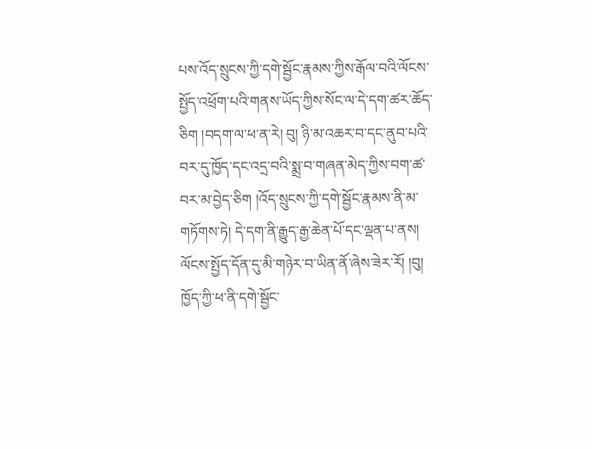པས་འོད་སྲུངས་ཀྱི་དགེ་སྦྱོང་རྣམས་ཀྱིས་རྒོལ་བའི་ལོངས་སྤྱོད་འཕྲོག་པའི་གནས་ཡོད་ཀྱིས་སོང་ལ་དེ་དག་ཚར་ཆོད་ཅིག །བདག་ལ་ཕ་ན་རེ། བུ། ཉི་མ་འཆར་བ་དང་ནུབ་པའི་བར་དུ་ཁྱོད་དང་འདྲ་བའི་སྨྲ་བ་གཞན་མེད་ཀྱིས་བག་ཚ་བར་མ་བྱེད་ཅིག །འོད་སྲུངས་ཀྱི་དགེ་སྦྱོང་རྣམས་ནི་མ་གཏོགས་ཏེ། དེ་དག་ནི་རྒྱུད་རྒྱ་ཆེན་པོ་དང་ལྡན་པ་ནས། ལོངས་སྤྱོད་དོན་དུ་མི་གཉེར་བ་ཡིན་ནོ་ཞེས་ཟེར་རོ། །བུ། ཁྱོད་ཀྱི་ཕ་ནི་དགེ་སྦྱོང་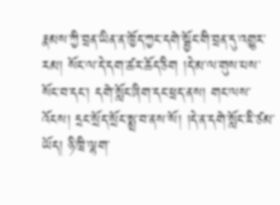རྣམས་ཀྱི་བྲན་ཡིན་ན་ཁྱོད་ཀྱང་དགེ་སྦྱོང་གི་བྲན་དུ་འགྱུར་རམ། སོང་ལ་དེ་དག་ཚར་ཆོད་ཅིག །དེ་མ་ལ་གུས་པས་སོང་བ་དང་། དགེ་སློང་ཞིག་དང་ཕྲད་ནས། གང་ལས་འོངས། དྲང་སྲོད་སྲོང་སྨྲ་བ་ནས་སོ། །དེ་ན་དགེ་སློང་ཇི་ཙམ་ཡོད། ཉི་ཁྲི་ལྷག་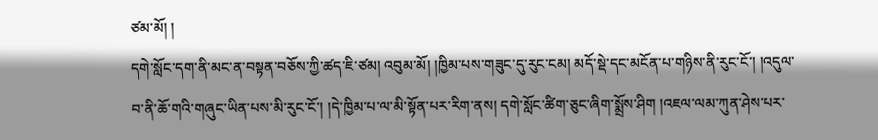ཙམ་མོ། །
དགེ་སློང་དག་ནི་མང་ན་བསྟན་བཅོས་ཀྱི་ཚད་ཇི་ཙམ། འབུམ་མོ། །ཁྱིམ་པས་གཟུང་དུ་རུང་ངམ། མདོ་སྡེ་དང་མངོན་པ་གཉིས་ནི་རུང་ངོ་། །འདུལ་བ་ནི་ཆོ་གའི་གཞུང་ཡིན་པས་མི་རུང་ངོ་། །དེ་ཁྱིམ་པ་ལ་མི་སྟོན་པར་རིག་ནས། དགེ་སློང་ཚིག་ཅུང་ཞིག་སྨྲོས་ཤིག །འཇལ་ལམ་ཀུན་ཤེས་པར་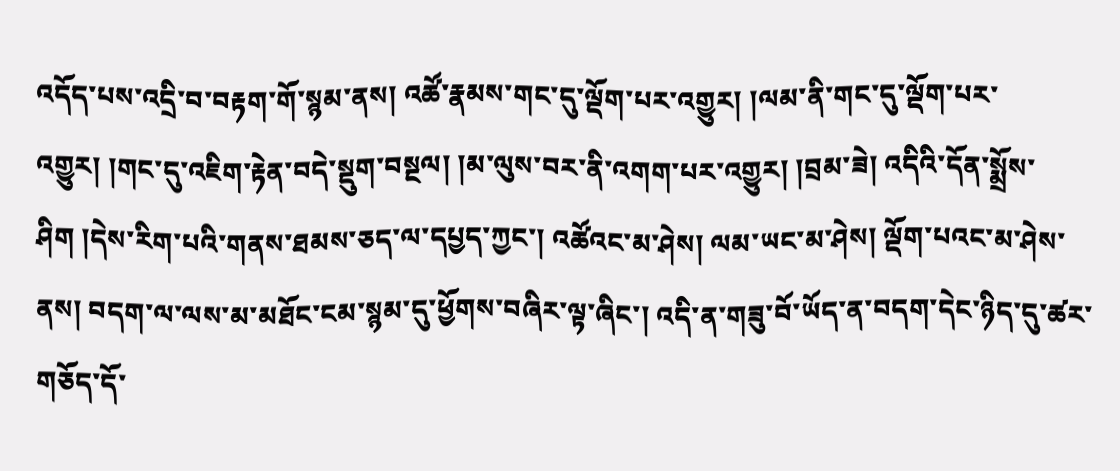འདོད་པས་འདྲི་བ་བརྟག་གོ་སྙམ་ནས། འཚོ་རྣམས་གང་དུ་ལྡོག་པར་འགྱུར། །ལམ་ནི་གང་དུ་ལྡོག་པར་འགྱུར། །གང་དུ་འཇིག་རྟེན་བདེ་སྡུག་བསྔལ། །མ་ལུས་བར་ནི་འགག་པར་འགྱུར། །བྲམ་ཟེ། འདིའི་དོན་སྨྲོས་ཤིག །དེས་རིག་པའི་གནས་ཐམས་ཅད་ལ་དཔྱད་ཀྱང་། འཚོའང་མ་ཤེས། ལམ་ཡང་མ་ཤེས། ལྡོག་པའང་མ་ཤེས་ནས། བདག་ལ་ལས་མ་མཐོང་ངམ་སྙམ་དུ་ཕྱོགས་བཞིར་ལྟ་ཞིང་། འདི་ན་གཟུ་བོ་ཡོད་ན་བདག་དེང་ཉིད་དུ་ཚར་གཅོད་དོ་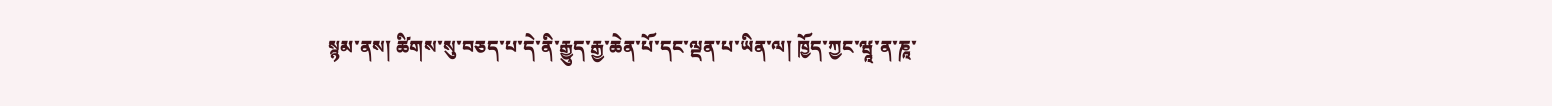སྙམ་ནས། ཚིགས་སུ་བཅད་པ་དེ་ནི་རྒྱུད་རྒྱ་ཆེན་པོ་དང་ལྡན་པ་ཡིན་ལ། ཁྱོད་ཀྱང་ཝཱ་ན་ཎཱ་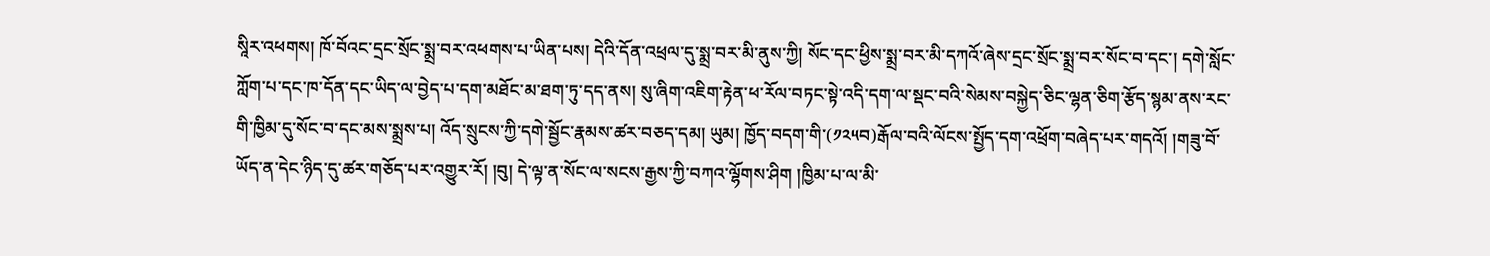སཱིར་འཕགས། ཁོ་བོའང་དྲང་སྲོང་སྨྲ་བར་འཕགས་པ་ཡིན་པས། དེའི་དོན་འཕྲལ་དུ་སྨྲ་བར་མི་ནུས་ཀྱི། སོང་དང་ཕྱིས་སྨྲ་བར་མི་དཀའོ་ཞེས་དྲང་སྲོང་སྨྲ་བར་སོང་བ་དང་། དགེ་སློང་ཀློག་པ་དང་ཁ་དོན་དང་ཡིད་ལ་བྱེད་པ་དག་མཐོང་མ་ཐག་ཏུ་དད་ནས། སུ་ཞིག་འཇིག་རྟེན་ཕ་རོལ་བཏང་སྟེ་འདི་དག་ལ་སྡང་བའི་སེམས་བསྐྱེད་ཅིང་ལྷན་ཅིག་རྩོད་སྙམ་ནས་རང་གི་ཁྱིམ་དུ་སོང་བ་དང་མས་སྨྲས་པ། འོད་སྲུངས་ཀྱི་དགེ་སྦྱོང་རྣམས་ཚར་བཅད་དམ། ཡུམ། ཁྱོད་བདག་གི་(༡༢༥བ)རྒོལ་བའི་ལོངས་སྤྱོད་དག་འཕྲོག་བཞེད་པར་གདའོ། །གཟུ་བོ་ཡོད་ན་དེང་ཉིད་དུ་ཚར་གཅོད་པར་འགྱུར་རོ། །བུ། དེ་ལྟ་ན་སོང་ལ་སངས་རྒྱས་ཀྱི་བཀའ་ལྷོགས་ཤིག །ཁྱིམ་པ་ལ་མི་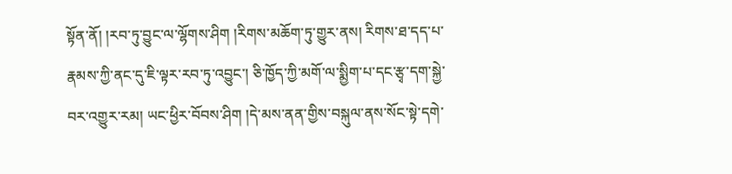སྟོན་ནོ། །རབ་ཏུ་བྱུང་ལ་ལྷོགས་ཤིག །རིགས་མཆོག་ཏུ་གྱུར་ནས། རིགས་ཐ་དད་པ་རྣམས་ཀྱི་ནང་དུ་ཇི་ལྟར་རབ་ཏུ་འབྱུང་། ཅི་ཁྱོད་ཀྱི་མགོ་ལ་སྨྱིག་པ་དང་རྩྭ་དག་སྐྱེ་བར་འགྱུར་རམ། ཡང་ཕྱིར་བོབས་ཤིག །དེ་མས་ནན་གྱིས་བསྐུལ་ནས་སོང་སྟེ་དགེ་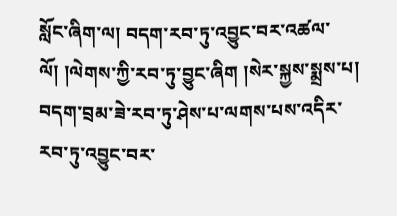སློང་ཞིག་ལ། བདག་རབ་ཏུ་འབྱུང་བར་འཚལ་ལོ། །ལེགས་ཀྱི་རབ་ཏུ་བྱུང་ཞིག །སེར་སྐྱས་སྨྲས་པ། བདག་བྲམ་ཟེ་རབ་ཏུ་ཤེས་པ་ལགས་པས་འདིར་རབ་ཏུ་འབྱུང་བར་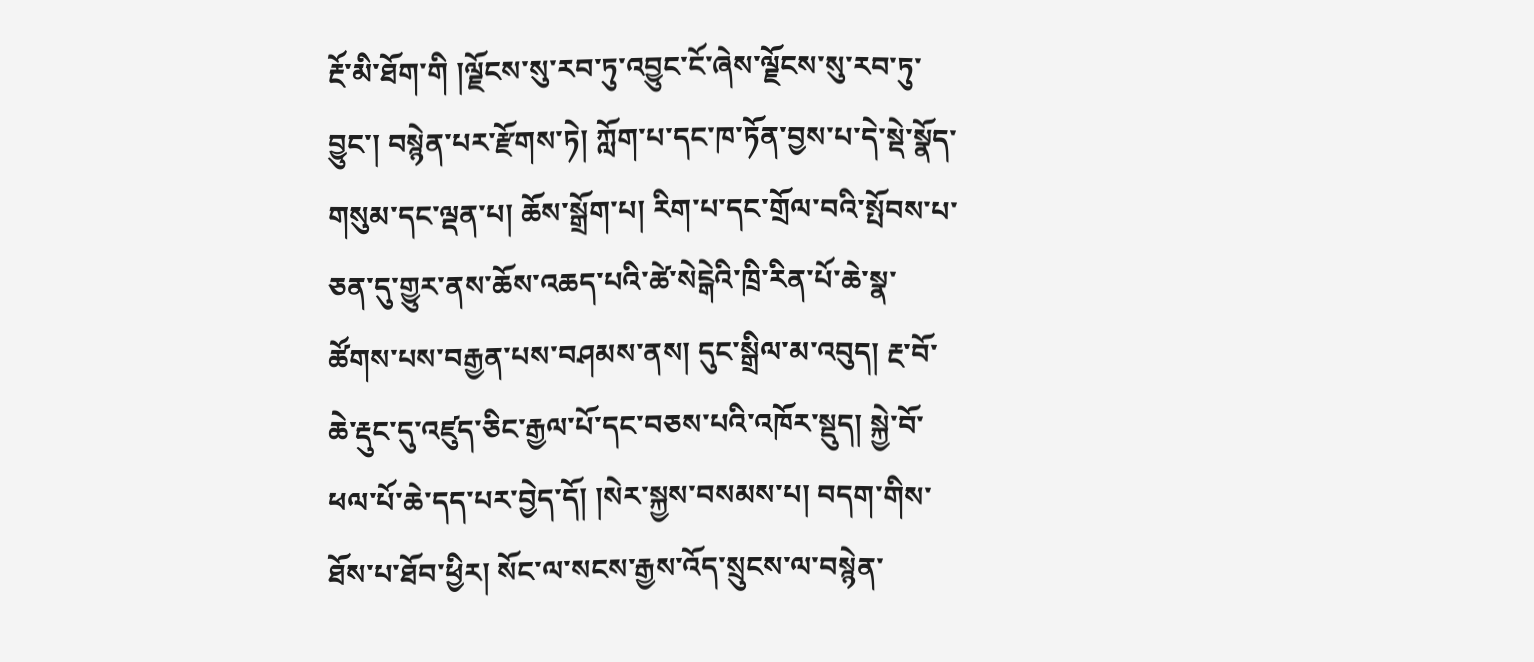རྔོ་མི་ཐོག་གི །ལྗོངས་སུ་རབ་ཏུ་འབྱུང་ངོ་ཞེས་ལྗོངས་སུ་རབ་ཏུ་བྱུང་། བསྙེན་པར་རྫོགས་ཏེ། ཀློག་པ་དང་ཁ་ཏོན་བྱས་པ་དེ་སྡེ་སྣོད་གསུམ་དང་ལྡན་པ། ཆོས་སྒྲོག་པ། རིག་པ་དང་གྲོལ་བའི་སྤོབས་པ་ཅན་དུ་གྱུར་ནས་ཆོས་འཆད་པའི་ཚེ་སེངྒེའི་ཁྲི་རིན་པོ་ཆེ་སྣ་ཚོགས་པས་བརྒྱན་པས་བཤམས་ནས། དུང་སྒྲིལ་མ་འབུད། རྔ་བོ་ཆེ་རྡུང་དུ་འཛུད་ཅིང་རྒྱལ་པོ་དང་བཅས་པའི་འཁོར་སྡུད། སྐྱེ་བོ་ཕལ་པོ་ཆེ་དད་པར་བྱེད་དོ། །སེར་སྐྱས་བསམས་པ། བདག་གིས་ཐོས་པ་ཐོབ་ཕྱིར། སོང་ལ་སངས་རྒྱས་འོད་སྲུངས་ལ་བསྙེན་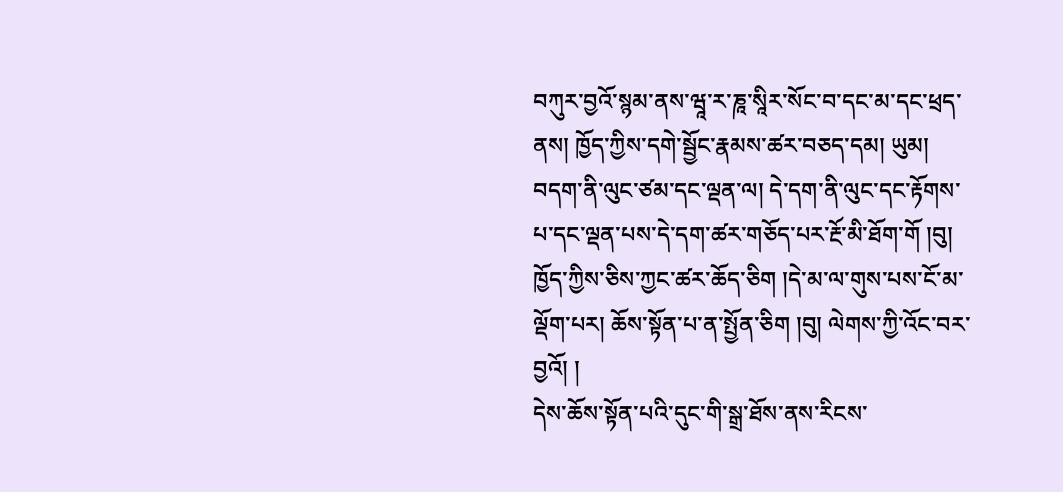བཀུར་བྱའོ་སྙམ་ནས་ཝཱ་ར་ཎཱ་སཱིར་སོང་བ་དང་མ་དང་ཕྲད་ནས། ཁྱོད་ཀྱིས་དགེ་སྦྱོང་རྣམས་ཚར་བཅད་དམ། ཡུམ། བདག་ནི་ལུང་ཙམ་དང་ལྡན་ལ། དེ་དག་ནི་ལུང་དང་རྟོགས་པ་དང་ལྡན་པས་དེ་དག་ཚར་གཅོད་པར་རྔོ་མི་ཐོག་གོ །བུ། ཁྱོད་ཀྱིས་ཅིས་ཀྱང་ཚར་ཆོད་ཅིག །དེ་མ་ལ་གུས་པས་ངོ་མ་ལྡོག་པར། ཆོས་སྟོན་པ་ན་སྤྱོན་ཅིག །བུ། ལེགས་ཀྱི་འོང་བར་བྱའོ། །
དེས་ཆོས་སྟོན་པའི་དུང་གི་སྒྲ་ཐོས་ནས་རིངས་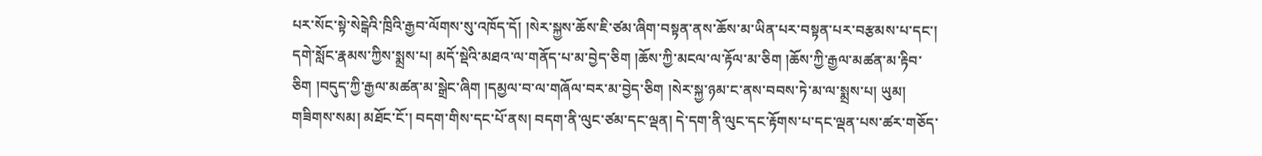པར་སོང་སྟེ་སེངྒེའི་ཁྲིའི་རྒྱབ་ལོགས་སུ་འཁོད་དོ། །སེར་སྐྱས་ཆོས་ཇི་ཙམ་ཞིག་བསྟན་ནས་ཆོས་མ་ཡིན་པར་བསྟན་པར་བརྩམས་པ་དང་། དགེ་སློང་རྣམས་ཀྱིས་སྨྲས་པ། མདོ་སྡེའི་མཐའ་ལ་གནོད་པ་མ་བྱེད་ཅིག །ཆོས་ཀྱི་མངལ་ལ་རྟོལ་མ་ཅིག །ཆོས་ཀྱི་རྒྱལ་མཚན་མ་རྟིབ་ཅིག །བདུད་ཀྱི་རྒྱལ་མཚན་མ་སྒྲེང་ཞིག །དམྱལ་བ་ལ་གཞོལ་བར་མ་བྱེད་ཅིག །སེར་སྐྱ་ཉམ་ང་ནས་བབས་ཏེ་མ་ལ་སྨྲས་པ། ཡུམ། གཟིགས་སམ། མཐོང་ངོ་། བདག་གིས་དང་པོ་ནས། བདག་ནི་ལུང་ཙམ་དང་ལྡན། དེ་དག་ནི་ལུང་དང་རྟོགས་པ་དང་ལྡན་པས་ཚར་གཅོད་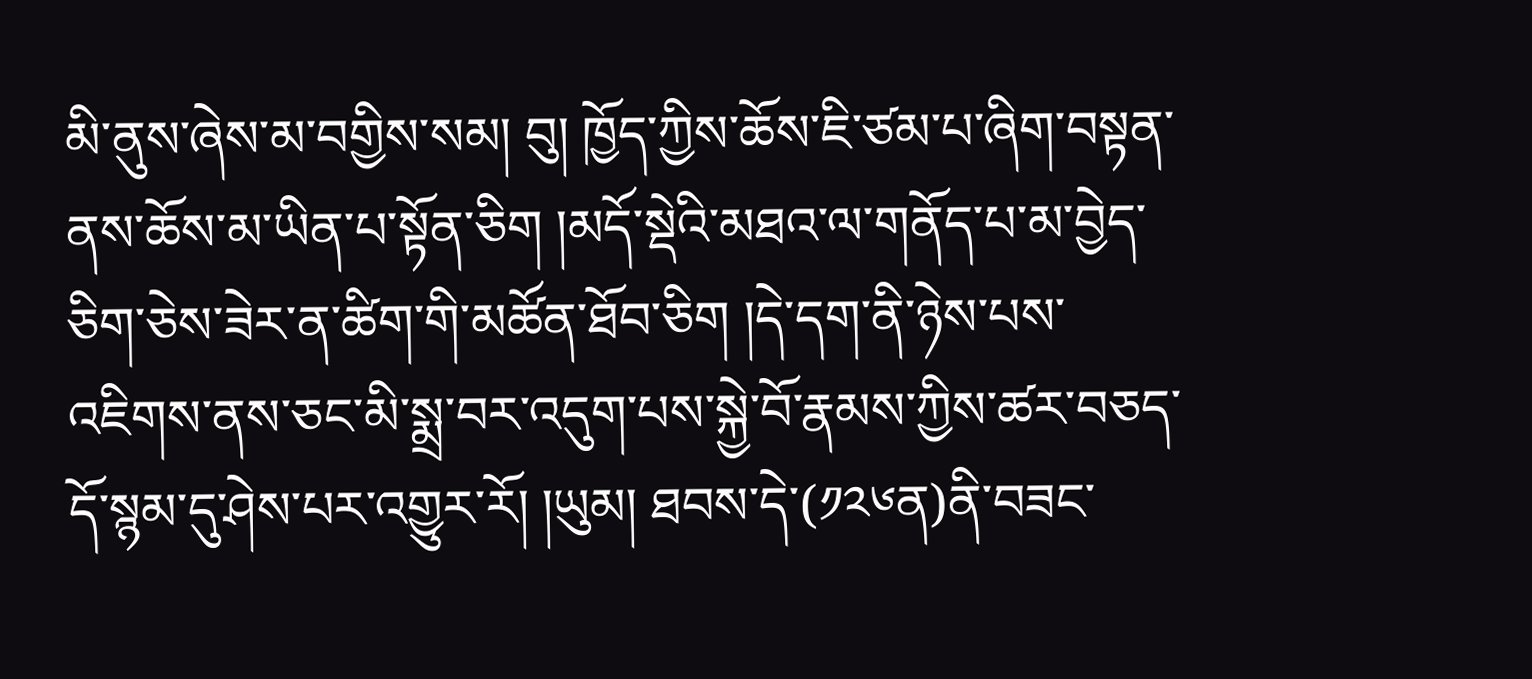མི་ནུས་ཞེས་མ་བགྱིས་སམ། བུ། ཁྱོད་ཀྱིས་ཆོས་ཇི་ཙམ་པ་ཞིག་བསྟན་ནས་ཆོས་མ་ཡིན་པ་སྟོན་ཅིག །མདོ་སྡེའི་མཐའ་ལ་གནོད་པ་མ་བྱེད་ཅིག་ཅེས་ཟེར་ན་ཚིག་གི་མཚོན་ཐོབ་ཅིག །དེ་དག་ནི་ཉེས་པས་འཇིགས་ནས་ཅང་མི་སྨྲ་བར་འདུག་པས་སྐྱེ་བོ་རྣམས་ཀྱིས་ཚར་བཅད་དོ་སྙམ་དུ་ཤེས་པར་འགྱུར་རོ། །ཡུམ། ཐབས་དེ་(༡༢༦ན)ནི་བཟང་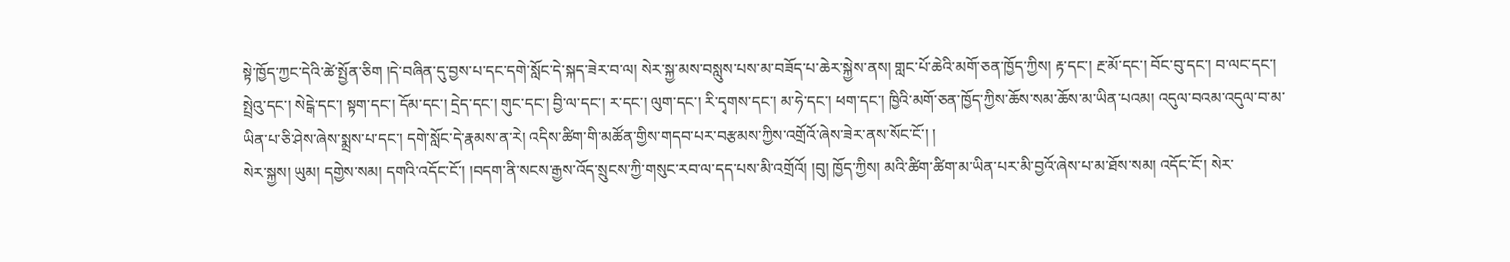སྟེ་ཁྱོད་ཀྱང་དེའི་ཚེ་སྤྱོན་ཅིག །དེ་བཞིན་དུ་བྱས་པ་དང་དགེ་སློང་དེ་སྐད་ཟེར་བ་ལ། སེར་སྐྱ་མས་བསླུས་པས་མ་བཟོད་པ་ཆེར་སྐྱེས་ནས། གླང་པོ་ཆེའི་མགོ་ཅན་ཁྱོད་ཀྱིས། རྟ་དང་། རྔ་མོ་དང་། བོང་བུ་དང་། བ་ལང་དང་། སྤྲེའུ་དང་། སེངྒེ་དང་། སྟག་དང་། དོམ་དང་། དྲེད་དང་། གུང་དང་། བྱི་ལ་དང་། ར་དང་། ལུག་དང་། རི་དྭགས་དང་། མ་ཧེ་དང་། ཕག་དང་། ཁྱིའི་མགོ་ཅན་ཁྱོད་ཀྱིས་ཆོས་སམ་ཆོས་མ་ཡིན་པའམ། འདུལ་བའམ་འདུལ་བ་མ་ཡིན་པ་ཅི་ཤེས་ཞེས་སྨྲས་པ་དང་། དགེ་སློང་དེ་རྣམས་ན་རེ། འདིས་ཚིག་གི་མཚོན་གྱིས་གདབ་པར་བརྩམས་ཀྱིས་འགྲོའོ་ཞེས་ཟེར་ནས་སོང་ངོ་། །
སེར་སྐྱས། ཡུམ། དགྱེས་སམ། དགའི་འདོང་ངོ་། །བདག་ནི་སངས་རྒྱས་འོད་སྲུངས་ཀྱི་གསུང་རབ་ལ་དད་པས་མི་འགྲོའོ། །བུ། ཁྱོད་ཀྱིས། མའི་ཚིག་ཚིག་མ་ཡིན་པར་མི་བྱའོ་ཞེས་པ་མ་ཐོས་སམ། འདོང་ངོ་། སེར་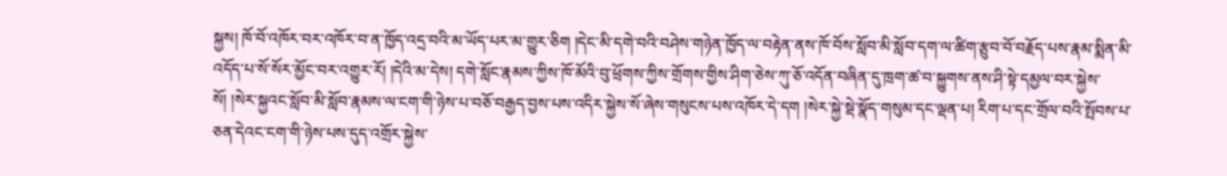སྐྱས། ཁོ་བོ་འཁོར་བར་འཁོར་བ་ན་ཁྱོད་འདྲ་བའི་མ་ཡོད་པར་མ་གྱུར་ཅིག །དེང་མི་དགེ་བའི་བཤེས་གཉེན་ཁྱོད་ལ་བརྟེན་ནས་ཁོ་བོས་སློབ་མི་སློབ་དག་ལ་ཚིག་རྩུབ་བོ་བརྗོད་པས་རྣམ་སྨིན་མི་འདོད་པ་སོ་སོར་མྱོང་བར་འགྱུར་རོ། །དེའི་མ་དེས། དགེ་སློང་རྣམས་ཀྱིས་ཁོ་མོའི་བུ་ཕྲོགས་ཀྱིས་གྲོགས་གྱིས་ཤིག་ཅེས་ཀུ་ཅོ་འདོན་བཞིན་དུ་ཁྲག་ཚ་བ་སྐྱུགས་ནས་ཤི་སྟེ་དམྱལ་བར་སྐྱེས་སོ། །སེར་སྐྱའང་སློབ་མི་སློབ་རྣམས་ལ་ངག་གི་ཉེས་པ་བཅོ་བརྒྱད་བྱས་པས་འདིར་སྐྱེས་སོ་ཞེས་གསུངས་པས་འཁོར་དེ་དག །སེར་སྐྱེ་སྡེ་སྣོད་གསུམ་དང་ལྡན་པ། རིག་པ་དང་གྲོལ་བའི་སྤོབས་པ་ཅན་དེའང་ངག་གི་ཉེས་པས་དུད་འགྲོར་སྐྱེས་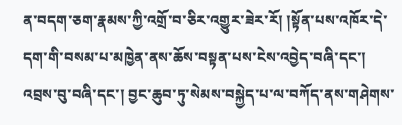ན་བདག་ཅག་རྣམས་ཀྱི་འགྲོ་བ་ཅིར་འགྱུར་ཟེར་རོ། །སྟོན་པས་འཁོར་དེ་དག་གི་བསམ་པ་མཁྱེན་ནས་ཆོས་བསྟན་པས་ངེས་འབྱེད་བཞི་དང་། འབྲས་བུ་བཞི་དང་། བྱང་ཆུབ་ཏུ་སེམས་བསྐྱེད་པ་ལ་བཀོད་ནས་གཤེགས་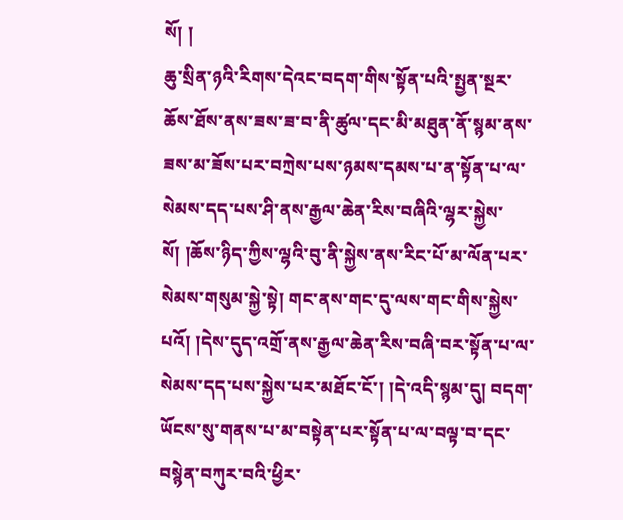སོ། །
ཆུ་སྲིན་ཉའི་རིགས་དེའང་བདག་གིས་སྟོན་པའི་སྤྱན་སྔར་ཆོས་ཐོས་ནས་ཟས་ཟ་བ་ནི་ཚུལ་དང་མི་མཐུན་ནོ་སྙམ་ནས་ཟས་མ་ཟོས་པར་བཀྲེས་པས་ཉམས་དམས་པ་ན་སྟོན་པ་ལ་སེམས་དད་པས་ཤི་ནས་རྒྱལ་ཆེན་རིས་བཞིའི་ལྷར་སྐྱེས་སོ། །ཆོས་ཉིད་ཀྱིས་ལྷའི་བུ་ནི་སྐྱེས་ནས་རིང་པོ་མ་ལོན་པར་སེམས་གསུམ་སྐྱེ་སྟེ། གང་ནས་གང་དུ་ལས་གང་གིས་སྐྱེས་པའོ། །དེས་དུད་འགྲོ་ནས་རྒྱལ་ཆེན་རིས་བཞི་བར་སྟོན་པ་ལ་སེམས་དད་པས་སྐྱེས་པར་མཐོང་ངོ་། །དེ་འདི་སྙམ་དུ། བདག་ཡོངས་སུ་གནས་པ་མ་བསྟེན་པར་སྟོན་པ་ལ་བལྟ་བ་དང་བསྙེན་བཀུར་བའི་ཕྱིར་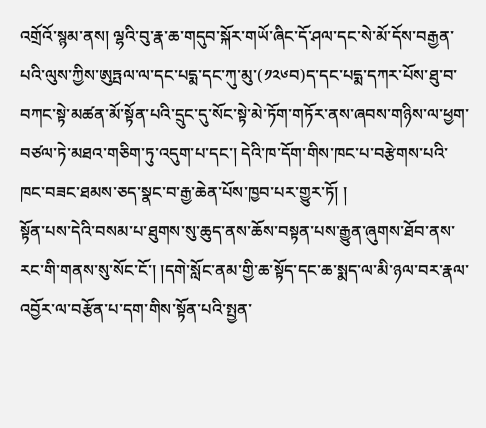འགྲོའོ་སྙམ་ནས། ལྷའི་བུ་རྣ་ཆ་གདུབ་སྐོར་གཡོ་ཞིང་དོ་ཤལ་དང་སེ་མོ་དོས་བརྒྱན་པའི་ལུས་ཀྱིས་ཨུཏྤལ་ལ་དང་པདྨ་དང་ཀུ་མུ་(༡༢༦བ)ད་དང་པདྨ་དཀར་པོས་ཐུ་བ་བཀང་སྟེ་མཚན་མོ་སྟོན་པའི་དྲུང་དུ་སོང་སྟེ་མེ་ཏོག་གཏོར་ནས་ཞབས་གཉིས་ལ་ཕྱག་བཙལ་ཏེ་མཐའ་གཅིག་ཏུ་འདུག་པ་དང་། དེའི་ཁ་དོག་གིས་ཁང་པ་བརྩེགས་པའི་ཁང་བཟང་ཐམས་ཅད་སྣང་བ་རྒྱ་ཆེན་པོས་ཁྱབ་པར་གྱུར་ཏོ། །
སྟོན་པས་དེའི་བསམ་པ་ཐུགས་སུ་ཆུད་ནས་ཆོས་བསྟན་པས་རྒྱུན་ཞུགས་ཐོབ་ནས་རང་གི་གནས་སུ་སོང་ངོ་། །དགེ་སློང་ནམ་གྱི་ཆ་སྟོད་དང་ཆ་སྨད་ལ་མི་ཉལ་བར་རྣལ་འབྱོར་ལ་བརྩོན་པ་དག་གིས་སྟོན་པའི་སྤྱན་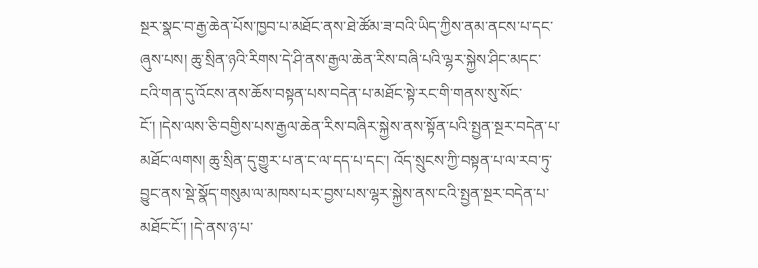སྔར་སྣང་བ་རྒྱ་ཆེན་པོས་ཁྱབ་པ་མཐོང་ནས་ཐེ་ཚོམ་ཟ་བའི་ཡིད་ཀྱིས་ནམ་ནངས་པ་དང་ཞུས་པས། ཆུ་སྲིན་ཉའི་རིགས་དེ་ཤི་ནས་རྒྱལ་ཆེན་རིས་བཞི་པའི་ལྷར་སྐྱེས་ཤིང་མདང་ངའི་གན་དུ་འོངས་ནས་ཆོས་བསྟན་པས་བདེན་པ་མཐོང་སྟེ་རང་གི་གནས་སུ་སོང་ངོ་། །དེས་ལས་ཅི་བགྱིས་པས་རྒྱལ་ཆེན་རིས་བཞིར་སྐྱེས་ནས་སྟོན་པའི་སྤྱན་སྔར་བདེན་པ་མཐོང་ལགས། ཆུ་སྲིན་དུ་གྱུར་པ་ན་ང་ལ་དད་པ་དང་། འོད་སྲུངས་ཀྱི་བསྟན་པ་ལ་རབ་ཏུ་བྱུང་ནས་སྡེ་སྣོད་གསུམ་ལ་མཁས་པར་བྱས་པས་ལྷར་སྐྱེས་ནས་ངའི་སྤྱན་སྔར་བདེན་པ་མཐོང་ངོ་། །དེ་ནས་ཉ་པ་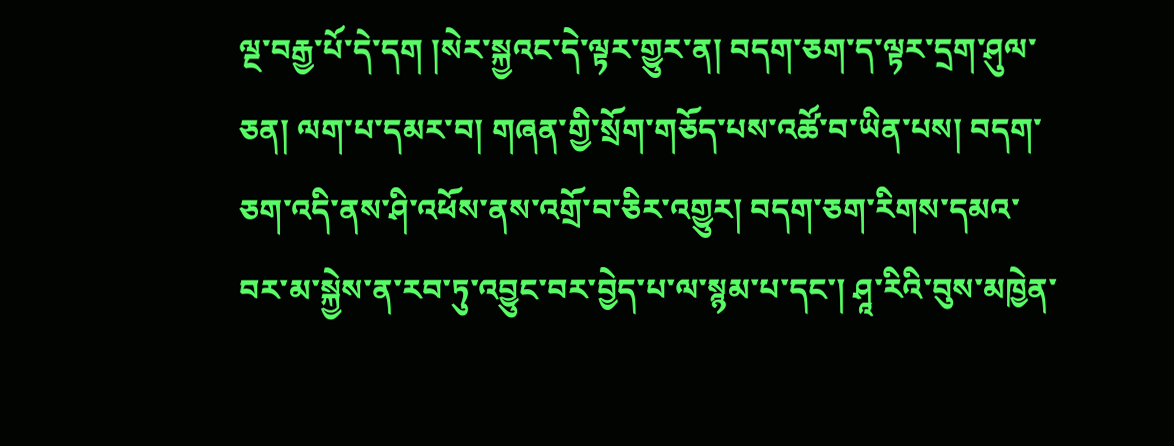ལྔ་བརྒྱ་པོ་དེ་དག །སེར་སྐྱའང་དེ་ལྟར་གྱུར་ན། བདག་ཅག་ད་ལྟར་དྲག་ཤུལ་ཅན། ལག་པ་དམར་བ། གཞན་གྱི་སྲོག་གཅོད་པས་འཚོ་བ་ཡིན་པས། བདག་ཅག་འདི་ནས་ཤི་འཕོས་ནས་འགྲོ་བ་ཅིར་འགྱུར། བདག་ཅག་རིགས་དམའ་བར་མ་སྐྱེས་ན་རབ་ཏུ་འབྱུང་བར་བྱེད་པ་ལ་སྙམ་པ་དང་། ཤཱ་རིའི་བུས་མཁྱེན་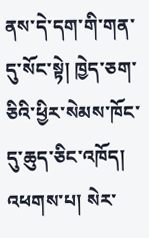ནས་དེ་དག་གི་གན་དུ་སོང་སྟེ། ཁྱེད་ཅག་ཅིའི་ཕྱིར་སེམས་ཁོང་དུ་ཆུད་ཅིང་འཁོད། འཕགས་པ། སེར་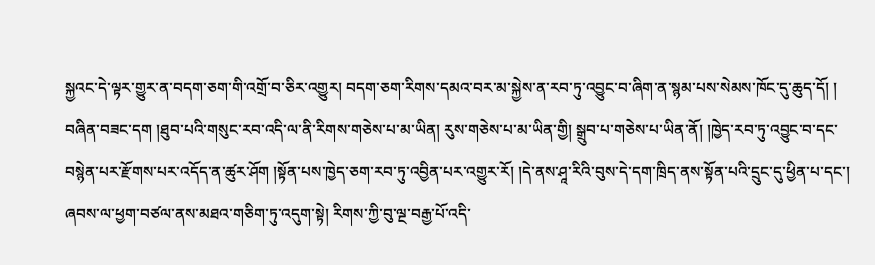སྐྱའང་དེ་ལྟར་གྱུར་ན་བདག་ཅག་གི་འགྲོ་བ་ཅིར་འགྱུར། བདག་ཅག་རིགས་དམའ་བར་མ་སྐྱེས་ན་རབ་ཏུ་འབྱུང་བ་ཞིག་ན་སྙམ་པས་སེམས་ཁོང་དུ་ཆུད་དོ། །
བཞིན་བཟང་དག །ཐུབ་པའི་གསུང་རབ་འདི་ལ་ནི་རིགས་གཅེས་པ་མ་ཡིན། རུས་གཅེས་པ་མ་ཡིན་གྱི། སྒྲུབ་པ་གཅེས་པ་ཡིན་ནོ། །ཁྱེད་རབ་ཏུ་འབྱུང་བ་དང་བསྙེན་པར་རྫོགས་པར་འདོད་ན་ཚུར་ཤོག །སྟོན་པས་ཁྱེད་ཅག་རབ་ཏུ་འབྱིན་པར་འགྱུར་རོ། །དེ་ནས་ཤཱ་རིའི་བུས་དེ་དག་ཁྲིད་ནས་སྟོན་པའི་དྲུང་དུ་ཕྱིན་པ་དང་། ཞབས་ལ་ཕྱག་བཙལ་ནས་མཐའ་གཅིག་ཏུ་འདུག་སྟེ། རིགས་ཀྱི་བུ་ལྔ་བརྒྱ་པོ་འདི་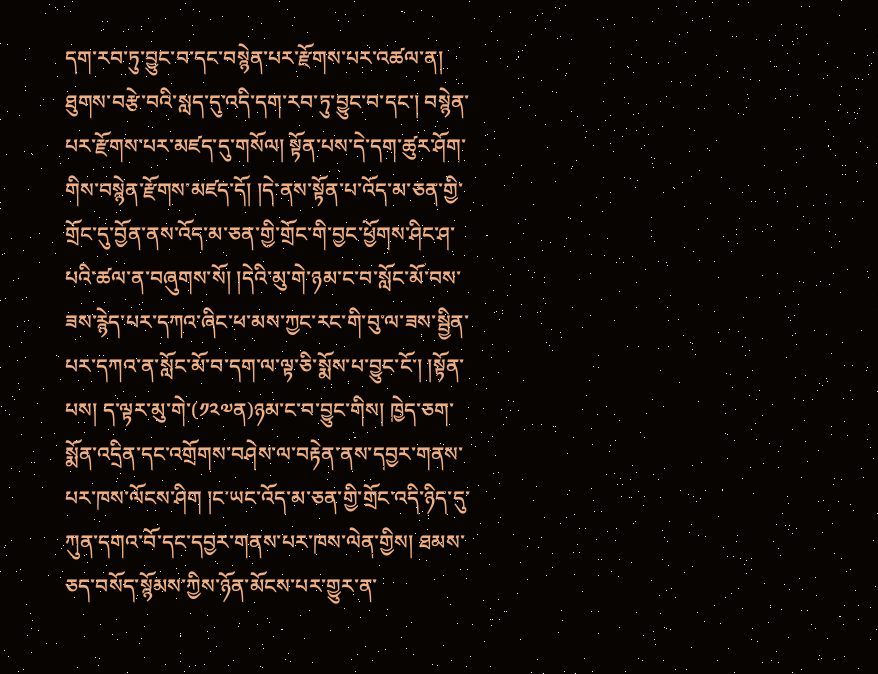དག་རབ་ཏུ་བྱུང་བ་དང་བསྙེན་པར་རྫོགས་པར་འཚལ་ན། ཐུགས་བརྩེ་བའི་སླད་དུ་འདི་དག་རབ་ཏུ་བྱུང་བ་དང་། བསྙེན་པར་རྫོགས་པར་མཛད་དུ་གསོལ། སྟོན་པས་དེ་དག་ཚུར་ཤོག་གིས་བསྙེན་རྫོགས་མཛད་དོ། །དེ་ནས་སྟོན་པ་འོད་མ་ཅན་གྱི་གྲོང་དུ་བྱོན་ནས་འོད་མ་ཅན་གྱི་གྲོང་གི་བྱང་ཕྱོགས་ཤིང་ཤ་པའི་ཚལ་ན་བཞུགས་སོ། །དེའི་མུ་གེ་ཉམ་ང་བ་སློང་མོ་བས་ཟས་རྙེད་པར་དཀའ་ཞིང་ཕ་མས་ཀྱང་རང་གི་བུ་ལ་ཟས་སྦྱིན་པར་དཀའ་ན་སློང་མོ་བ་དག་ལ་ལྟ་ཅི་སྨོས་པ་བྱུང་ངོ་། །སྟོན་པས། ད་ལྟར་མུ་གེ་(༡༢༧ན)ཉམ་ང་བ་བྱུང་གིས། ཁྱེད་ཅག་སྨོན་འདྲིན་དང་འགྲོགས་བཤེས་ལ་བརྟེན་ནས་དབྱར་གནས་པར་ཁས་ལོངས་ཤིག །ང་ཡང་འོད་མ་ཅན་གྱི་གྲོང་འདི་ཉིད་དུ་ཀུན་དགའ་བོ་དང་དབྱར་གནས་པར་ཁས་ལེན་གྱིས། ཐམས་ཅད་བསོད་སྙོམས་ཀྱིས་ཉོན་མོངས་པར་གྱུར་ན་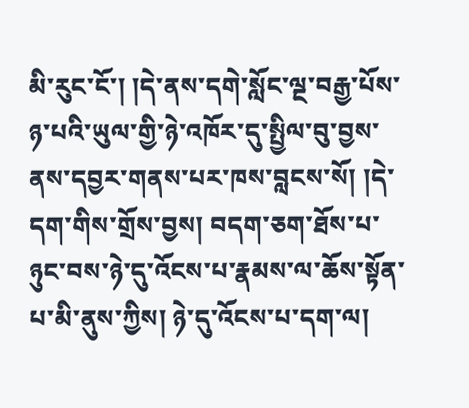མི་རུང་ངོ་། །དེ་ནས་དགེ་སློང་ལྔ་བརྒྱ་པོས་ཉ་པའི་ཡུལ་གྱི་ཉེ་འཁོར་དུ་སྤྱིལ་བུ་བྱས་ནས་དབྱར་གནས་པར་ཁས་བླངས་སོ། །དེ་དག་གིས་གྲོས་བྱས། བདག་ཅག་ཐོས་པ་ཉུང་བས་ཉེ་དུ་འོངས་པ་རྣམས་ལ་ཆོས་སྟོན་པ་མི་ནུས་ཀྱིས། ཉེ་དུ་འོངས་པ་དག་ལ།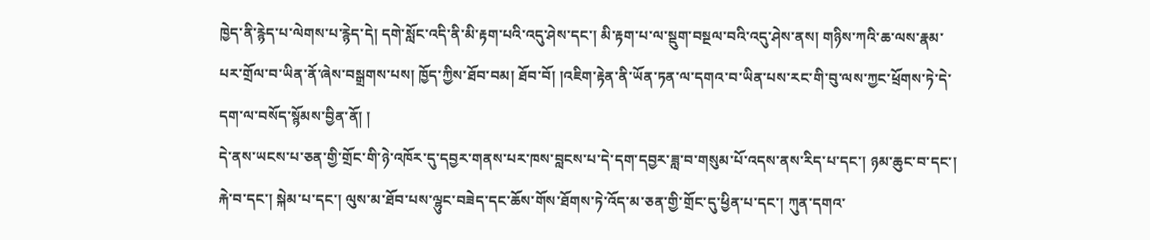ཁྱེད་ནི་རྙེད་པ་ལེགས་པ་རྙེད་དེ། དགེ་སློང་འདི་ནི་མི་རྟག་པའི་འདུ་ཤེས་དང་། མི་རྟག་པ་ལ་སྡུག་བསྔལ་བའི་འདུ་ཤེས་ནས། གཉིས་ཀའི་ཆ་ལས་རྣམ་པར་གྲོལ་བ་ཡིན་ནོ་ཞེས་བསྒྲགས་པས། ཁྱོད་ཀྱིས་ཐོབ་བམ། ཐོབ་བོ། །འཇིག་རྟེན་ནི་ཡོན་ཏན་ལ་དགའ་བ་ཡིན་པས་རང་གི་བུ་ལས་ཀྱང་ཕྲོགས་ཏེ་དེ་དག་ལ་བསོད་སྙོམས་བྱིན་ནོ། །
དེ་ནས་ཡངས་པ་ཅན་གྱི་གྲོང་གི་ཉེ་འཁོར་དུ་དབྱར་གནས་པར་ཁས་བླངས་པ་དེ་དག་དབྱར་ཟླ་བ་གསུམ་པོ་འདས་ནས་རིད་པ་དང་། ཉམ་ཆུང་བ་དང་། རྐེ་བ་དང་། སྐེམ་པ་དང་། ལུས་མ་ཐོབ་པས་ལྷུང་བཟེད་དང་ཆོས་གོས་ཐོགས་ཏེ་འོད་མ་ཅན་གྱི་གྲོང་དུ་ཕྱིན་པ་དང་། ཀུན་དགའ་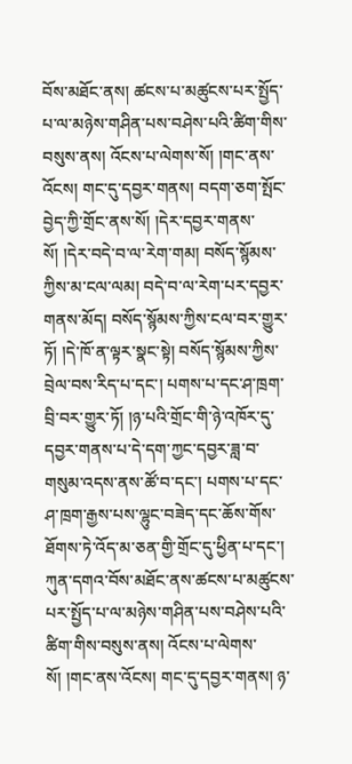བོས་མཐོང་ནས། ཚངས་པ་མཚུངས་པར་སྤྱོད་པ་ལ་མཉེས་གཤིན་པས་བཤེས་པའི་ཚིག་གིས་བསུས་ནས། འོངས་པ་ལེགས་སོ། །གང་ནས་འོངས། གང་དུ་དབྱར་གནས། བདག་ཅག་སྤོང་བྱེད་ཀྱི་གྲོང་ནས་སོ། །དེར་དབྱར་གནས་སོ། །དེར་བདེ་བ་ལ་རེག་གམ། བསོད་སྙོམས་ཀྱིས་མ་ངལ་ལམ། བདེ་བ་ལ་རེག་པར་དབྱར་གནས་མོད། བསོད་སྙོམས་ཀྱིས་ངལ་བར་གྱུར་ཏོ། །དེ་ཁོ་ན་ལྟར་སྣང་སྟེ། བསོད་སྙོམས་ཀྱིས་བྲེལ་བས་རིད་པ་དང་། པགས་པ་དང་ཤ་ཁྲག་བྲི་བར་གྱུར་ཏོ། །ཉ་པའི་གྲོང་གི་ཉེ་འཁོར་དུ་དབྱར་གནས་པ་དེ་དག་ཀྱང་དབྱར་ཟླ་བ་གསུམ་འདས་ནས་ཚོ་བ་དང་། པགས་པ་དང་ཤ་ཁྲག་རྒྱས་པས་ལྷུང་བཟེད་དང་ཆོས་གོས་ཐོགས་ཏེ་འོད་མ་ཅན་གྱི་གྲོང་དུ་ཕྱིན་པ་དང་། ཀུན་དགའ་བོས་མཐོང་ནས་ཚངས་པ་མཚུངས་པར་སྤྱོད་པ་ལ་མཉེས་གཤིན་པས་བཤེས་པའི་ཚིག་གིས་བསུས་ནས། འོངས་པ་ལེགས་སོ། །གང་ནས་འོངས། གང་དུ་དབྱར་གནས། ཉ་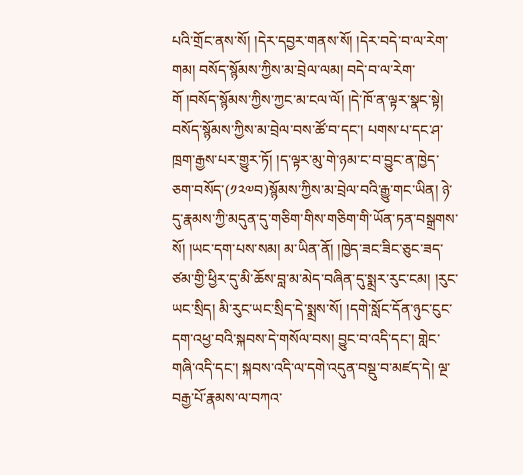པའི་གྲོང་ནས་སོ། །དེར་དབྱར་གནས་སོ། །དེར་བདེ་བ་ལ་རེག་གམ། བསོད་སྙོམས་ཀྱིས་མ་བྲེལ་ལམ། བདེ་བ་ལ་རེག་གོ །བསོད་སྙོམས་ཀྱིས་ཀྱང་མ་ངལ་ལོ། །དེ་ཁོ་ན་ལྟར་སྣང་སྟེ། བསོད་སྙོམས་ཀྱིས་མ་བྲེལ་བས་ཚོ་བ་དང་། པགས་པ་དང་ཤ་ཁྲག་རྒྱས་པར་གྱུར་ཏོ། །ད་ལྟར་མུ་གེ་ཉམ་ང་བ་བྱུང་ན་ཁྱེད་ཅག་བསོད་(༡༢༧བ)སྙོམས་ཀྱིས་མ་བྲེལ་བའི་རྒྱུ་གང་ཡིན། ཉེ་དུ་རྣམས་ཀྱི་མདུན་དུ་གཅིག་གིས་གཅིག་གི་ཡོན་ཏན་བསྒྲགས་སོ། །ཡང་དག་པས་སམ། མ་ཡིན་ནོ། །ཁྱེད་ཟང་ཟིང་ཅུང་ཟད་ཙམ་གྱི་ཕྱིར་དུ་མི་ཆོས་བླ་མ་མེད་བཞིན་དུ་སྨྲར་རུང་ངམ། །རུང་ཡང་སྲིད། མི་རུང་ཡང་སྲིད་དེ་སྨྲས་སོ། །དགེ་སློང་དོན་ཉུང་ངུང་དག་འཕྱ་བའི་སྐབས་དེ་གསོལ་བས། བྱུང་བ་འདི་དང་། གླེང་གཞི་འདི་དང་། སྐབས་འདི་ལ་དགེ་འདུན་བསྡུ་བ་མཛད་དེ། ལྔ་བརྒྱ་པོ་རྣམས་ལ་བཀའ་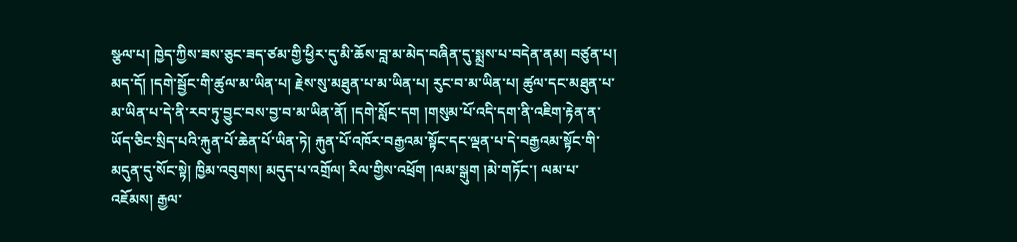སྩལ་པ། ཁྱེད་ཀྱིས་ཟས་ཅུང་ཟད་ཙམ་གྱི་ཕྱིར་དུ་མི་ཆོས་བླ་མ་མེད་བཞིན་དུ་སྨྲས་པ་བདེན་ནམ། བཙུན་པ། མད་དོ། །དགེ་སྦྱོང་གི་ཚུལ་མ་ཡིན་པ། རྗེས་སུ་མཐུན་པ་མ་ཡིན་པ། རུང་བ་མ་ཡིན་པ། ཚུལ་དང་མཐུན་པ་མ་ཡིན་པ་དེ་ནི་རབ་ཏུ་བྱུང་བས་བྱ་བ་མ་ཡིན་ནོ། །དགེ་སློང་དག །གསུམ་པོ་འདི་དག་ནི་འཇིག་རྟེན་ན་ཡོད་ཅིང་སྲིད་པའི་རྐུན་པོ་ཆེན་པོ་ཡིན་ཏེ། རྐུན་པོ་འཁོར་བརྒྱའམ་སྟོང་དང་ལྡན་པ་དེ་བརྒྱའམ་སྟོང་གི་མདུན་དུ་སོང་སྟེ། ཁྱིམ་འབུགས། མདུད་པ་འགྲོལ། རིལ་གྱིས་འཕྲོག །ལམ་སྒུག །མེ་གཏོང་། ལམ་པ་འཇོམས། རྒྱལ་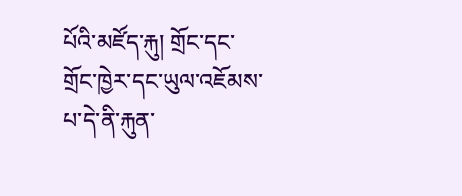པོའི་མཛོད་རྐུ། གྲོང་དང་གྲོང་ཁྱེར་དང་ཡུལ་འཇོམས་པ་དེ་ནི་རྐུན་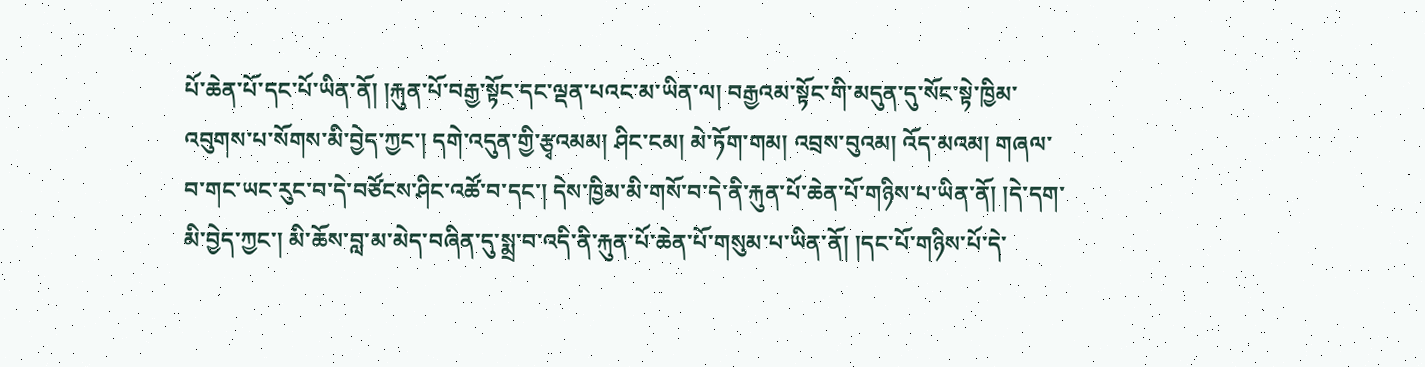པོ་ཆེན་པོ་དང་པོ་ཡིན་ནོ། །རྐུན་པོ་བརྒྱ་སྟོང་དང་ལྡན་པའང་མ་ཡིན་ལ། བརྒྱའམ་སྟོང་གི་མདུན་དུ་སོང་སྟེ་ཁྱིམ་འབུགས་པ་སོགས་མི་བྱེད་ཀྱང་། དགེ་འདུན་གྱི་རྩྭའམམ། ཤིང་ངམ། མེ་ཏོག་གམ། འབྲས་བུའམ། འོད་མའམ། གཞལ་བ་གང་ཡང་རུང་བ་དེ་བཙོངས་ཤིང་འཚོ་བ་དང་། དེས་ཁྱིམ་མི་གསོ་བ་དེ་ནི་རྐུན་པོ་ཆེན་པོ་གཉིས་པ་ཡིན་ནོ། །དེ་དག་མི་བྱེད་ཀྱང་། མི་ཆོས་བླ་མ་མེད་བཞིན་དུ་སྨྲ་བ་འདི་ནི་རྐུན་པོ་ཆེན་པོ་གསུམ་པ་ཡིན་ནོ། །དང་པོ་གཉིས་པོ་དེ་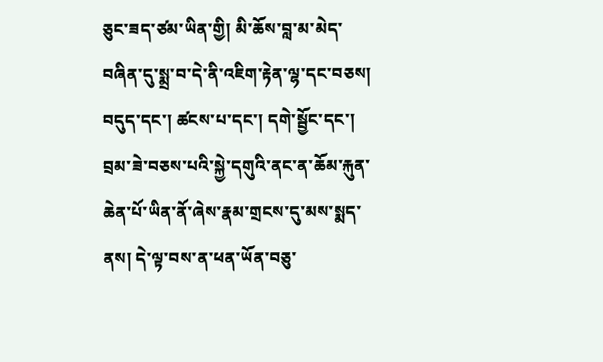ཅུང་ཟད་ཙམ་ཡིན་གྱི། མི་ཆོས་བླ་མ་མེད་བཞིན་དུ་སྨྲ་བ་དེ་ནི་འཇིག་རྟེན་ལྷ་དང་བཅས། བདུད་དང་། ཚངས་པ་དང་། དགེ་སྦྱོང་དང་། བྲམ་ཟེ་བཅས་པའི་སྐྱེ་དགུའི་ནང་ན་ཆོམ་རྐུན་ཆེན་པོ་ཡིན་ནོ་ཞེས་རྣམ་གྲངས་དུ་མས་སྨད་ནས། དེ་ལྟ་བས་ན་ཕན་ཡོན་བཅུ་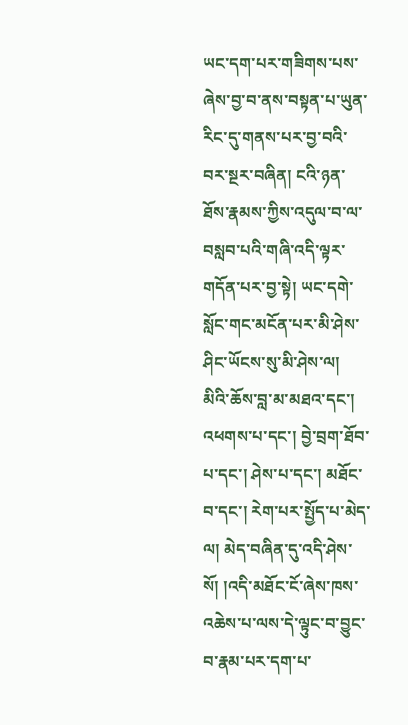ཡང་དག་པར་གཟིགས་པས་ཞེས་བྱ་བ་ནས་བསྟན་པ་ཡུན་རིང་དུ་གནས་པར་བྱ་བའི་བར་སྔར་བཞིན། ངའི་ཉན་ཐོས་རྣམས་ཀྱིས་འདུལ་བ་ལ་བསླབ་པའི་གཞི་འདི་ལྟར་གདོན་པར་བྱ་སྟེ། ཡང་དགེ་སློང་གང་མངོན་པར་མི་ཤེས་ཤིང་ཡོངས་སུ་མི་ཤེས་ལ། མིའི་ཆོས་བླ་མ་མཐའ་དང་། འཕགས་པ་དང་། བྱེ་བྲག་ཐོབ་པ་དང་། ཤེས་པ་དང་། མཐོང་བ་དང་། རེག་པར་སྤྱོད་པ་མེད་ལ། མེད་བཞིན་དུ་འདི་ཤེས་སོ། །འདི་མཐོང་ངོ་ཞེས་ཁས་འཆེས་པ་ལས་དེ་ལྟུང་བ་བྱུང་བ་རྣམ་པར་དག་པ་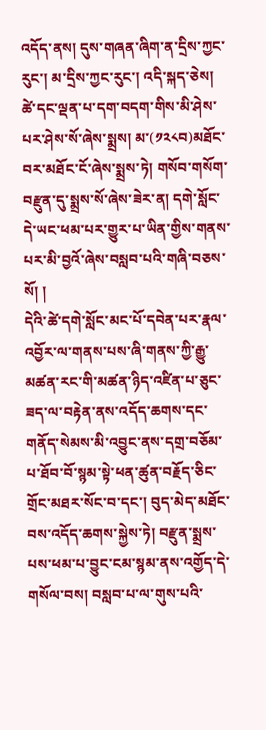འདོད་ནས། དུས་གཞན་ཞིག་ན་དྲིས་ཀྱང་རུང་། མ་དྲིས་ཀྱང་རུང་། འདི་སྐད་ཅེས། ཚེ་དང་ལྡན་པ་དག་བདག་གིས་མི་ཤེས་པར་ཤེས་སོ་ཞེས་སྨྲས། མ་(༡༢༨བ)མཐོང་བར་མཐོང་ངོ་ཞེས་སྨྲས་ཏེ། གསོབ་གསོག་བརྫུན་དུ་སྨྲས་སོ་ཞེས་ཟེར་ན། དགེ་སློང་དེ་ཡང་ཕམ་པར་གྱུར་པ་ཡིན་གྱིས་གནས་པར་མི་བྱའོ་ཞེས་བསླབ་པའི་གཞི་བཅས་སོ། །
དེའི་ཚེ་དགེ་སློང་མང་པོ་དབེན་པར་རྣལ་འབྱོར་ལ་གནས་པས་ཞི་གནས་ཀྱི་རྒྱུ་མཚན་རང་གི་མཚན་ཉིད་འཛིན་པ་ཅུང་ཟད་ལ་བརྟེན་ནས་འདོད་ཆགས་དང་གནོད་སེམས་མི་འབྱུང་ནས་དགྲ་བཅོམ་པ་ཐོབ་བོ་སྙམ་སྟེ་ཕན་ཚུན་བརྗོད་ཅིང་གྲོང་མཐར་སོང་བ་དང་། བུད་མེད་མཐོང་བས་འདོད་ཆགས་སྐྱེས་ཏེ། བརྫུན་སྨྲས་པས་ཕམ་པ་བྱུང་ངམ་སྙམ་ནས་འགྱོད་དེ་གསོལ་བས། བསླབ་པ་ལ་གུས་པའི་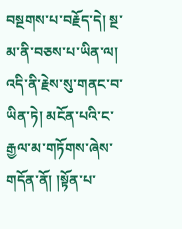བསྔགས་པ་བརྗོད་དེ། སྔ་མ་ནི་བཅས་པ་ཡིན་ལ། འདི་ནི་རྗེས་སུ་གནང་བ་ཡིན་ཏེ། མངོན་པའི་ང་རྒྱལ་མ་གཏོགས་ཞེས་གདོན་ནོ། །སྟོན་པ་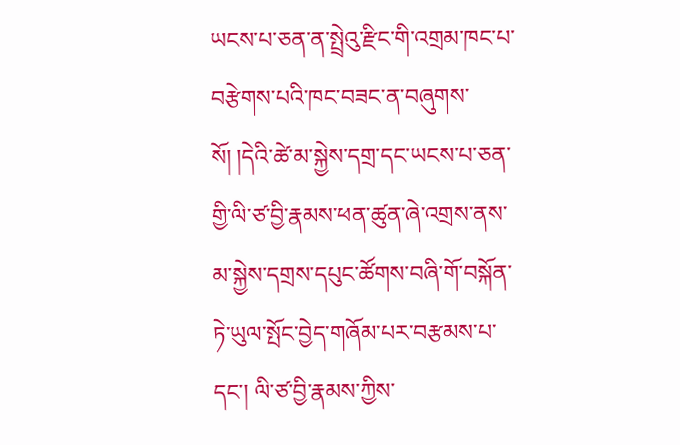ཡངས་པ་ཅན་ན་སྤྲེའུ་རྫིང་གི་འགྲམ་ཁང་པ་བརྩེགས་པའི་ཁང་བཟང་ན་བཞུགས་སོ། །དེའི་ཚེ་མ་སྐྱེས་དགྲ་དང་ཡངས་པ་ཅན་གྱི་ལི་ཙ་བྱི་རྣམས་ཕན་ཚུན་ཞེ་འགྲས་ནས་མ་སྐྱེས་དགྲས་དཔུང་ཚོགས་བཞི་གོ་བསྐོན་ཏེ་ཡུལ་སྤོང་བྱེད་གཞོམ་པར་བརྩམས་པ་དང་། ལི་ཙ་བྱི་རྣམས་ཀྱིས་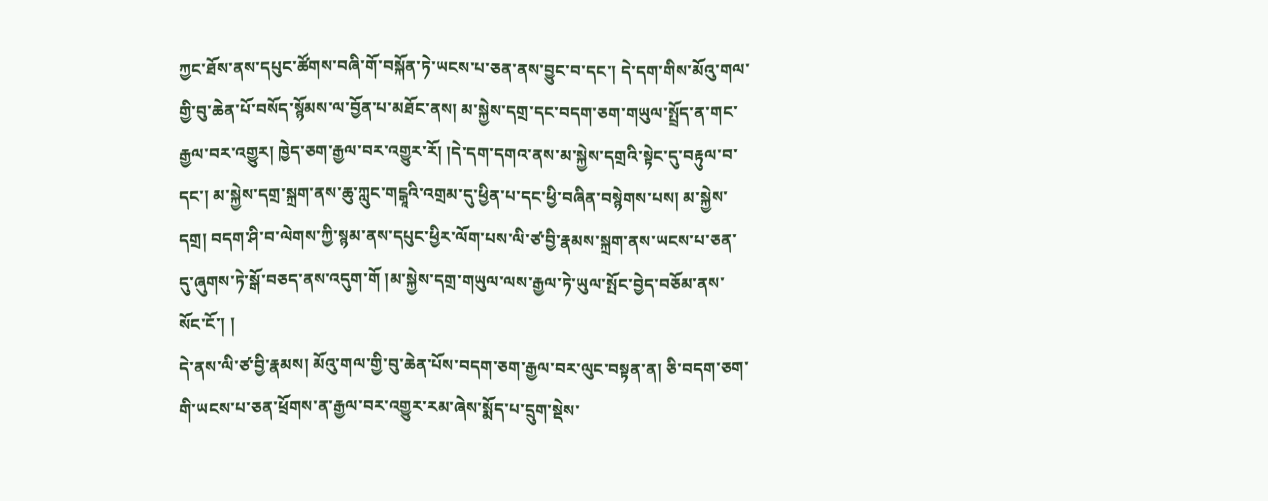ཀྱང་ཐོས་ནས་དཔུང་ཚོགས་བཞི་གོ་བསྐོན་ཏེ་ཡངས་པ་ཅན་ནས་བྱུང་བ་དང་། དེ་དག་གིས་མོའུ་གལ་གྱི་བུ་ཆེན་པོ་བསོད་སྙོམས་ལ་བྱོན་པ་མཐོང་ནས། མ་སྐྱེས་དགྲ་དང་བདག་ཅག་གཡུལ་སྤྲོད་ན་གང་རྒྱལ་བར་འགྱུར། ཁྱེད་ཅག་རྒྱལ་བར་འགྱུར་རོ། །དེ་དག་དགའ་ནས་མ་སྐྱེས་དགྲའི་སྟེང་དུ་བརྟུལ་བ་དང་། མ་སྐྱེས་དགྲ་སྐྲག་ནས་ཆུ་ཀླུང་གངྒཱའི་འགྲམ་དུ་ཕྱིན་པ་དང་ཕྱི་བཞིན་བསྙེགས་པས། མ་སྐྱེས་དགྲ། བདག་ཤི་བ་ལེགས་ཀྱི་སྙམ་ནས་དཔུང་ཕྱིར་ལོག་པས་ལི་ཙ་བྱི་རྣམས་སྐྲག་ནས་ཡངས་པ་ཅན་དུ་ཞུགས་ཏེ་སྒོ་བཅད་ནས་འདུག་གོ །མ་སྐྱེས་དགྲ་གཡུལ་ལས་རྒྱལ་ཏེ་ཡུལ་སྤོང་བྱེད་བཅོམ་ནས་སོང་ངོ་། །
དེ་ནས་ལི་ཙ་བྱི་རྣམས། མོའུ་གལ་གྱི་བུ་ཆེན་པོས་བདག་ཅག་རྒྱལ་བར་ལུང་བསྟན་ན། ཅི་བདག་ཅག་གི་ཡངས་པ་ཅན་ཕྲོགས་ན་རྒྱལ་བར་འགྱུར་རམ་ཞེས་སྨོད་པ་དྲུག་སྡེས་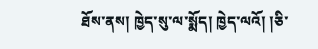ཐོས་ནས། ཁྱེད་སུ་ལ་སྨོད། ཁྱེད་ལའོ། །ཅི་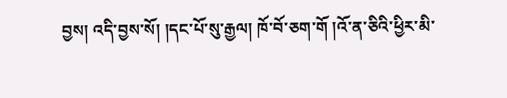བྱས། འདི་བྱས་སོ། །དང་པོ་སུ་རྒྱལ། ཁོ་བོ་ཅག་གོ །འོ་ན་ཅིའི་ཕྱིར་མི་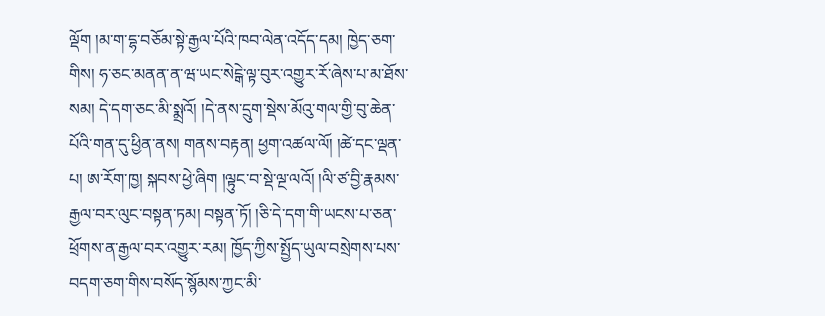ལྡོག །མ་ག་དྷ་བཅོམ་སྟེ་རྒྱལ་པོའི་ཁབ་ལེན་འདོད་དམ། ཁྱེད་ཅག་གིས། ཧ་ཅང་མནན་ན་ཝ་ཡང་སེངྒེ་ལྟ་བུར་འགྱུར་རོ་ཞེས་པ་མ་ཐོས་སམ། དེ་དག་ཅང་མི་སྨྲའོ། །དེ་ནས་དྲུག་སྡེས་མོའུ་གལ་གྱི་བུ་ཆེན་པོའི་གན་དུ་ཕྱིན་ནས། གནས་བརྟན། ཕྱག་འཚལ་ལོ། །ཚེ་དང་ལྡན་པ། ཨ་རོག་ཁྱ། སྐབས་ཕྱེ་ཞིག །ལྟུང་བ་སྡེ་ལྔ་ལའོ། །ལི་ཙ་བྱི་རྣམས་རྒྱལ་བར་ལུང་བསྟན་ཏམ། བསྟན་ཏོ། །ཅི་དེ་དག་གི་ཡངས་པ་ཅན་ཕྲོགས་ན་རྒྱལ་བར་འགྱུར་རམ། ཁྱོད་ཀྱིས་སྤྱོད་ཡུལ་བསྲེགས་པས་བདག་ཅག་གིས་བསོད་སྙོམས་ཀྱང་མི་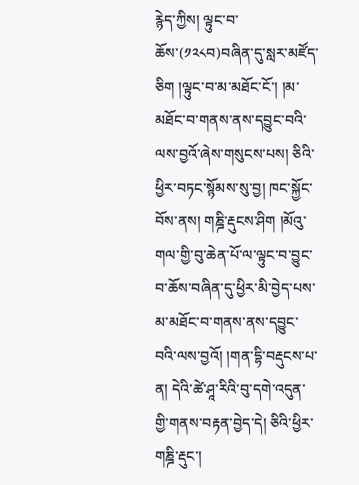རྙེད་ཀྱིས། ལྟུང་བ་ཆོས་(༡༢༨བ)བཞིན་དུ་སླར་མཛོད་ཅིག །ལྟུང་བ་མ་མཐོང་ངོ་། །མ་མཐོང་བ་གནས་ནས་དབྱུང་བའི་ལས་བྱའོ་ཞེས་གསུངས་པས། ཅིའི་ཕྱིར་བཏང་སྙོམས་སུ་བྱ། ཁང་སྐྱོང་བོས་ནས། གཎྜི་རྡུངས་ཤིག །མོའུ་གལ་གྱི་བུ་ཆེན་པོ་ལ་ལྟུང་བ་བྱུང་བ་ཆོས་བཞིན་དུ་ཕྱིར་མི་བྱེད་པས་མ་མཐོང་བ་གནས་ནས་དབྱུང་བའི་ལས་བྱའོ། །གན་དྷི་བརྡུངས་པ་ན། དེའི་ཚེ་ཤཱ་རིའི་བུ་དགེ་འདུན་གྱི་གནས་བརྟན་བྱེད་དེ། ཅིའི་ཕྱིར་གཎྜི་རྡུང་།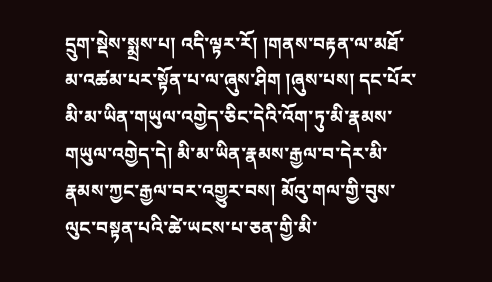དྲུག་སྡེས་སྨྲས་པ། འདི་ལྟར་རོ། །གནས་བརྟན་ལ་མཐོ་མ་འཚམ་པར་སྟོན་པ་ལ་ཞུས་ཤིག །ཞུས་པས། དང་པོར་མི་མ་ཡིན་གཡུལ་འགྱེད་ཅིང་དེའི་འོག་ཏུ་མི་རྣམས་གཡུལ་འགྱེད་དེ། མི་མ་ཡིན་རྣམས་རྒྱལ་བ་དེར་མི་རྣམས་ཀྱང་རྒྱལ་བར་འགྱུར་བས། མོའུ་གལ་གྱི་བུས་ལུང་བསྟན་པའི་ཚེ་ཡངས་པ་ཅན་གྱི་མི་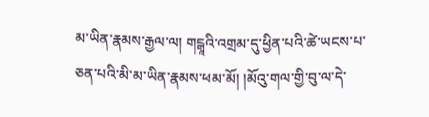མ་ཡིན་རྣམས་རྒྱལ་ལ། གངྒཱའི་འགྲམ་དུ་ཕྱིན་པའི་ཚེ་ཡངས་པ་ཅན་པའི་མི་མ་ཡིན་རྣམས་ཕམ་མོ། །མོའུ་གལ་གྱི་བུ་ལ་དེ་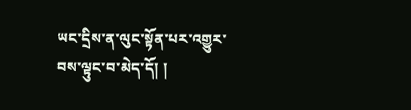ཡང་དྲིས་ན་ལུང་སྟོན་པར་འགྱུར་བས་ལྟུང་བ་མེད་དོ། །